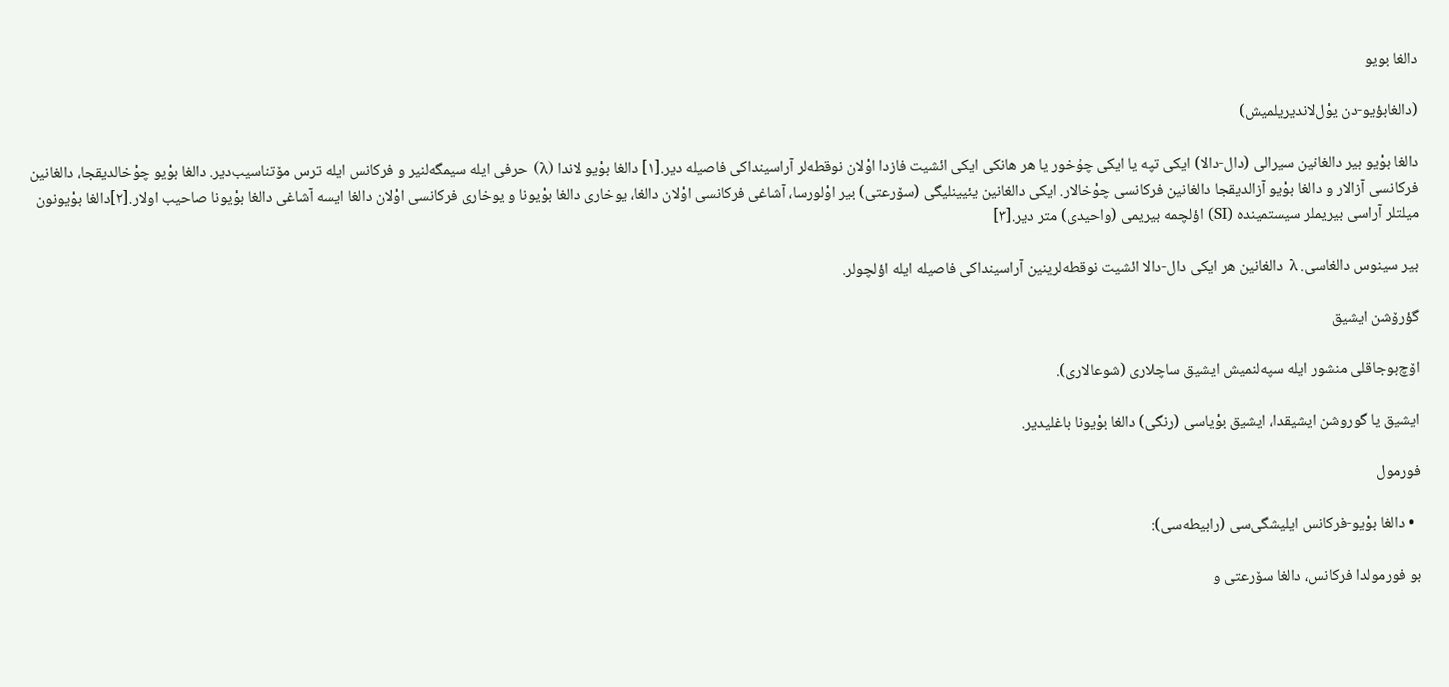دالغا بویو

(دالغابؤیو-دن يوْل‌لاندیریلمیش)

دالغا بوْیو بیر دالغانین سیرالی (دال-دالا) ایکی تپه‌ یا ایکی چۇخور یا هر هانکی ایکی ائشیت فازدا اوْلان نوقطه‌لر آراسینداکی فاصیله دیر.[۱] دالغا بوْیو لاندا (λ) حرفی ایله سیمگه‌لنیر و فرکانس ایله ترس مۆتناسیب‌دیر. دالغا بوْیو چوْخالدیقجا، دالغانین فرکانسی آزالار و دالغا بوْیو آزالدیقجا دالغانین فرکانسی چوْخالار. ایکی دالغانین یئیینلیگی (سۆرعتی) بیر اوْلورسا، آشاغی فرکانسی اوْلان دالغا، یوخاری دالغا بوْیونا و یوخاری فرکانسی اوْلان دالغا ایسه آشاغی دالغا بوْیونا صاحیب اولار.[۲]دالغا بوْیونون میلتلر آراسی بیریملر سیستمینده (SI) اؤلچمه بیریمی (واحیدی) متر دیر.[۳]

بیر سینوس دالغاسی. λ دالغانین هر ایکی دال-دالا ائشیت نوقطه‌لرینین آراسینداکی فاصیله‌ ایله اؤلچولر.

گؤرۆشن ایشیق

اۆچ‌بوجاقلی منشور ایله سپه‌لنمیش ایشیق ساچلاری (شوعالاری).

ایشیق یا گوروشن ایشیقدا، ایشیق بوْیاسی (رنگی) دالغا بوْیونا باغلیدیر.

فورمول

  • دالغا بوْیو-فرکانس ایلیشگی‌سی (رابیطه‌سی):

بو فورمولدا فرکانس، دالغا سۆرعتی و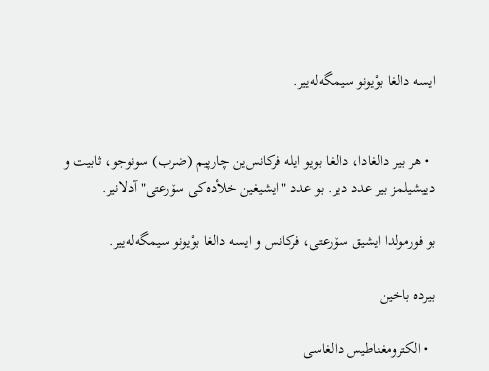ایسه دالغا بوْیونو سیمگه‌له‌ییر.


  • هر بیر دالغادا، دالغا بویو ایله فرکانس‌ین چارپیم (ضرب) سونوجو، ثابیت و دییشیلمز بیر عدد دیر. بو عدد "ایشیغین خلأده‌کی سۆرعتی" آدلانیر.

بو فورمولدا ایشیق سۆرعتی، فرکانس و ایسه دالغا بوْیونو سیمگه‌له‌ییر.

بیرده باخین

  • الکترومغناطیس دالغاسی‌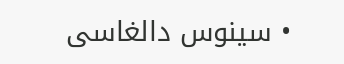• سینوس دالغاسی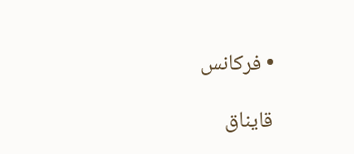• فرکانس

قایناق